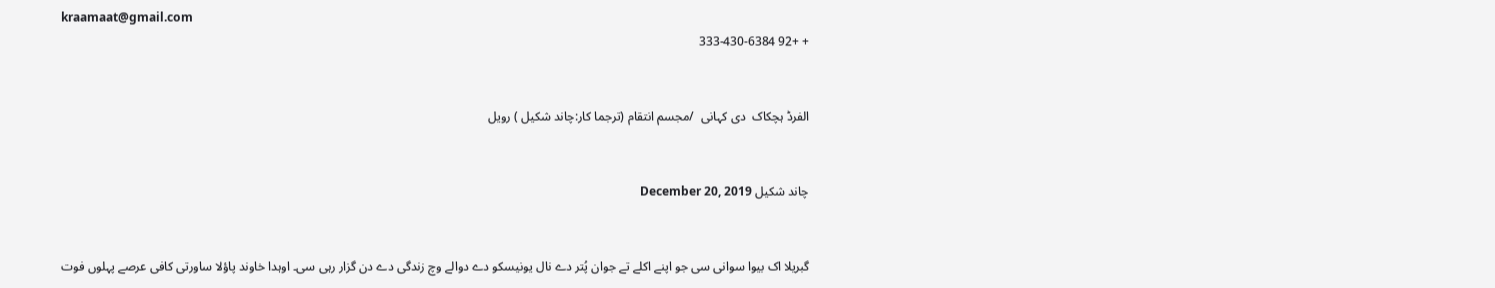kraamaat@gmail.com
+ +92 333-430-6384


الفرڈ ہچکاک  دی کہانی  /مجسم انتقام (ترجما کار:چاند شکیل ) رویل


چاند شکیل December 20, 2019


گبریلا اک بیوا سوانی سی جو اپنے اکلے تے جوان پُتر دے نال یونیسکو دے دوالے وچ زندگی دے دن گزار رہی سی۔ اوہدا خاوند پاؤلا ساورتی کافی عرصے پہلوں فوت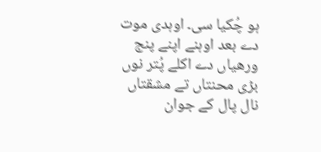ہو چُکیا سی۔ اوہدی موت دے بعد اوہنے اپنے پنج ورھیاں دے اکلے پُتر نوں بڑی محنتاں تے مشقتاں نال پال کے جوان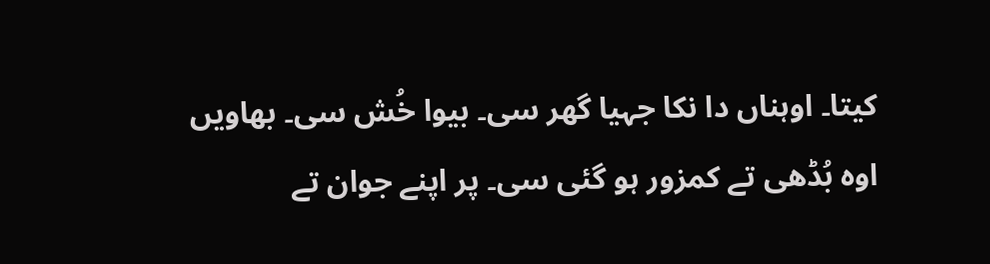کیتا۔ اوہناں دا نکا جہیا گھر سی۔ بیوا خُش سی۔ بھاویں اوہ بُڈھی تے کمزور ہو گئی سی۔ پر اپنے جوان تے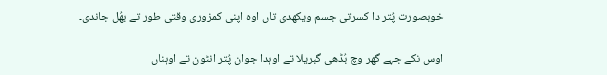خوبصورت پُتر دا کسرتی جسم ویکھدی تاں اوہ اپنی کمزوری وقتی طور تے بھُل جاندی۔

اوس نکے جہے گھر وچ بُڈھی گبریلا تے اوہدا جوان پُتر انٹون تے اوہناں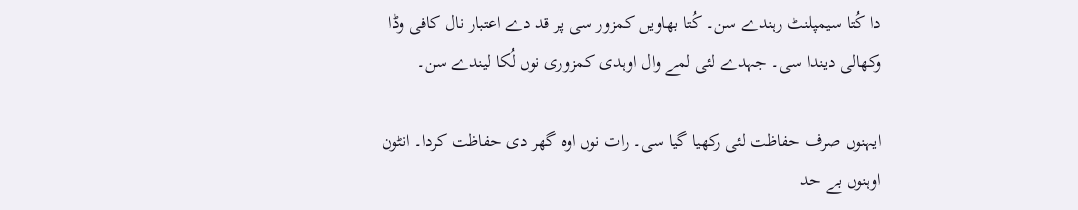دا کُتا سیمپلنٹ رہندے سن۔ کُتا بھاویں کمزور سی پر قد دے اعتبار نال کافی وڈا وکھالی دیندا سی۔ جہدے لئی لمے وال اوہدی کمزوری نوں لُکا لیندے سن۔

ایہنوں صرف حفاظت لئی رکھیا گیا سی۔ رات نوں اوہ گھر دی حفاظت کردا۔ انٹون اوہنوں بے حد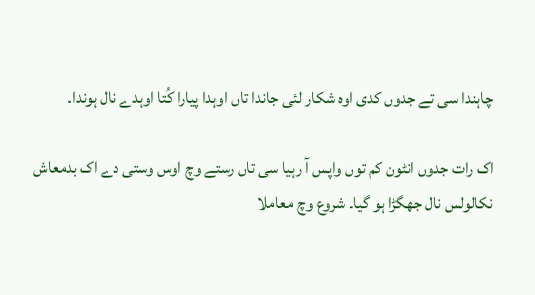چاہندا سی تے جدوں کدی اوہ شکار لئی جاندا تاں اوہدا پیارا کُتا اوہدے نال ہوندا۔

اک رات جدوں انٹون کم توں واپس آ رہیا سی تاں رستے وچ اوس وستی دے اک بدمعاش نکالولس نال جھگڑا ہو گیا۔ شروع وچ معاملا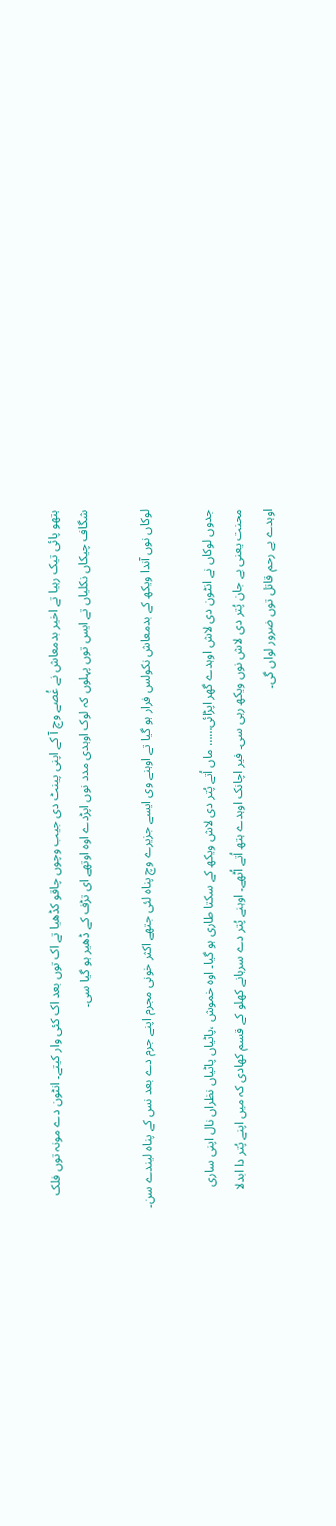ہتھو پائی تیک رہیا تے اخیر بدمعاش نے غُصے وچ آ کے اپنی پینٹ دی جیب وچوں چاقو کڈھیا تے اک توں بعد اک کئی وار کیتے۔ انٹون دے مونہ توں فلک شگاف چیکاں نکلیاں تے ایس توں پہلوں کہ لوک اوہدی مدد نوں اپڑدے اوہ اوتھے ای تڑف کے ڈھیر ہو گیا سی۔

لوکاں نوں آندا ویکھ کے بدمعاش نکولس فرار ہو گیا تے اوہنے وی ایسے جزیرے وچ پناہ لئی جتھے اکثر خونی مجرم اپنے جرم دے بعد نس کے پناہ لیندے سن۔

جدوں لوکاں نے انٹون دی لاش اوہدے گھر اپڑائی…… ماں اُتے پُتر دی لاش ویکھ کے سکتا طاری ہو گیا۔ اوہ خموش ،پاٹیاں پاٹیاں نظراں نال اپنی ساری محنت یعنی بے جان پُتر دی لاش نوں ویکھ رہی سی۔ فیر اچانک اوہدے ہتھ اُتے اُٹھے۔ اوہنے پُتر دے سرہانے کھلو کے قسم کھادی کہ میں اپنے پُتر دا ابدلا اوہدے بے رحم قاتل توں ضرور لواں گی۔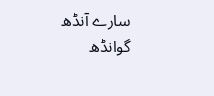سارے آنڈھ گوانڈھ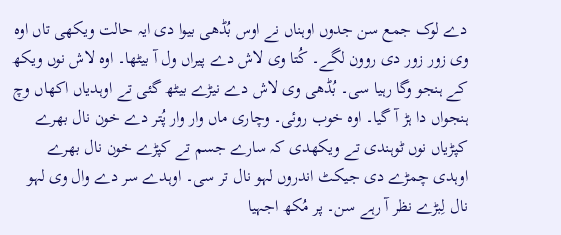دے لوک جمع سن جدوں اوہناں نے اوس بُڈھی بیوا دی ایہ حالت ویکھی تاں اوہ وی زور زور دی روون لگے۔ کُتا وی لاش دے پیراں ول آ بیٹھا۔ اوہ لاش نوں ویکھ کے ہنجو وگا رہیا سی۔ بُڈھی وی لاش دے نیڑے بیٹھ گئی تے اوہدیاں اکھاں وچ ہنجواں دا ہڑ آ گیا۔ اوہ خوب روئی۔ وچاری ماں وار وار پُتر دے خون نال بھرے کپڑیاں نوں ٹوہندی تے ویکھدی کہ سارے جسم تے کپڑے خون نال بھرے اوہدی چمڑے دی جیکٹ اندروں لہو نال تر سی۔ اوہدے سر دے وال وی لہو نال لِبڑے نظر آ رہے سن۔ پر مُکھ اجہیا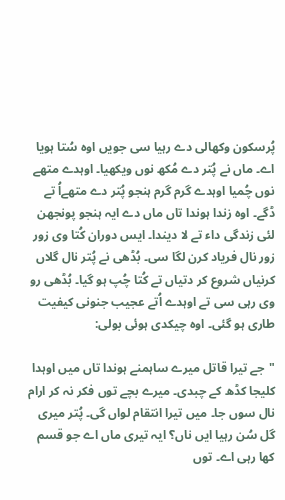پُرسکون وکھالی دے رہیا سی جویں اوہ سُتا ہویا اے۔ ماں نے پُتر دے مُکھ نوں ویکھیا۔ اوہدے متھے نوں چُمیا اوہدے گرم گرم ہنجو پُتر دے متھےاُ تے ڈگے۔ اوہ زندا ہوندا تاں ماں دے ایہ ہنجو پونجھن لئی زندگی داء تے لا دیندا۔ ایس دوران کُتا وی زور زور نال فریاد کرن لگا سی۔ بُڈھی نے پُتر نال گلاں کرنیاں شروع کر دتیاں تے کُتا چُپ ہو گیا۔ بُڈھی رو وی رہی سی تے اوہدے اُتے عجیب جنونی کیفیت طاری ہو گئی۔ اوہ چیکدی ہوئی بولی:

"جے تیرا قاتل میرے ساہمنے ہوندا تاں میں اوہدا کلیجا کڈھ کے چبدی۔ میرے بچے توں فکر نہ کر ارام نال سوں جا۔ میں تیرا انتقام لواں گی۔ پُتر میری گل سُن رہیا ایں ناں؟ ایہ تیری ماں اے جو قسم کھا رہی اے۔ توں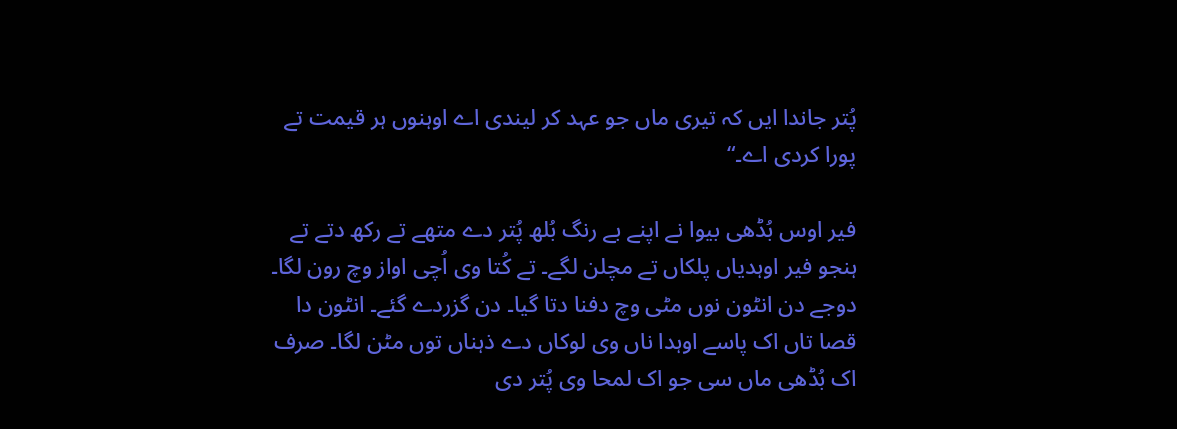پُتر جاندا ایں کہ تیری ماں جو عہد کر لیندی اے اوہنوں ہر قیمت تے پورا کردی اے۔“

فیر اوس بُڈھی بیوا نے اپنے بے رنگ بُلھ پُتر دے متھے تے رکھ دتے تے ہنجو فیر اوہدیاں پلکاں تے مچلن لگے۔ تے کُتا وی اُچی اواز وچ رون لگا۔ دوجے دن انٹون نوں مٹی وچ دفنا دتا گیا۔ دن گزردے گئے۔ انٹون دا قصا تاں اک پاسے اوہدا ناں وی لوکاں دے ذہناں توں مٹن لگا۔ صرف اک بُڈھی ماں سی جو اک لمحا وی پُتر دی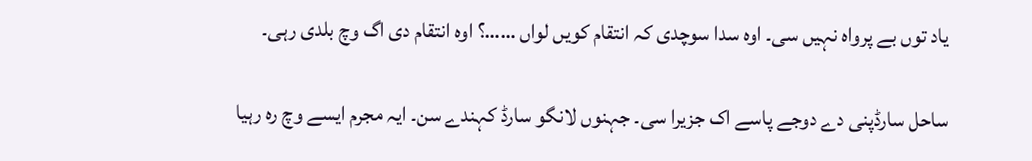یاد توں بے پرواہ نہیں سی۔ اوہ سدا سوچدی کہ انتقام کویں لواں ……؟ اوہ انتقام دی اگ وچ بلدی رہی۔

ساحل سارڈپنی دے دوجے پاسے اک جزیرا سی۔ جہنوں لانگو سارڈ کہندے سن۔ ایہ مجرم ایسے وچ رہ رہیا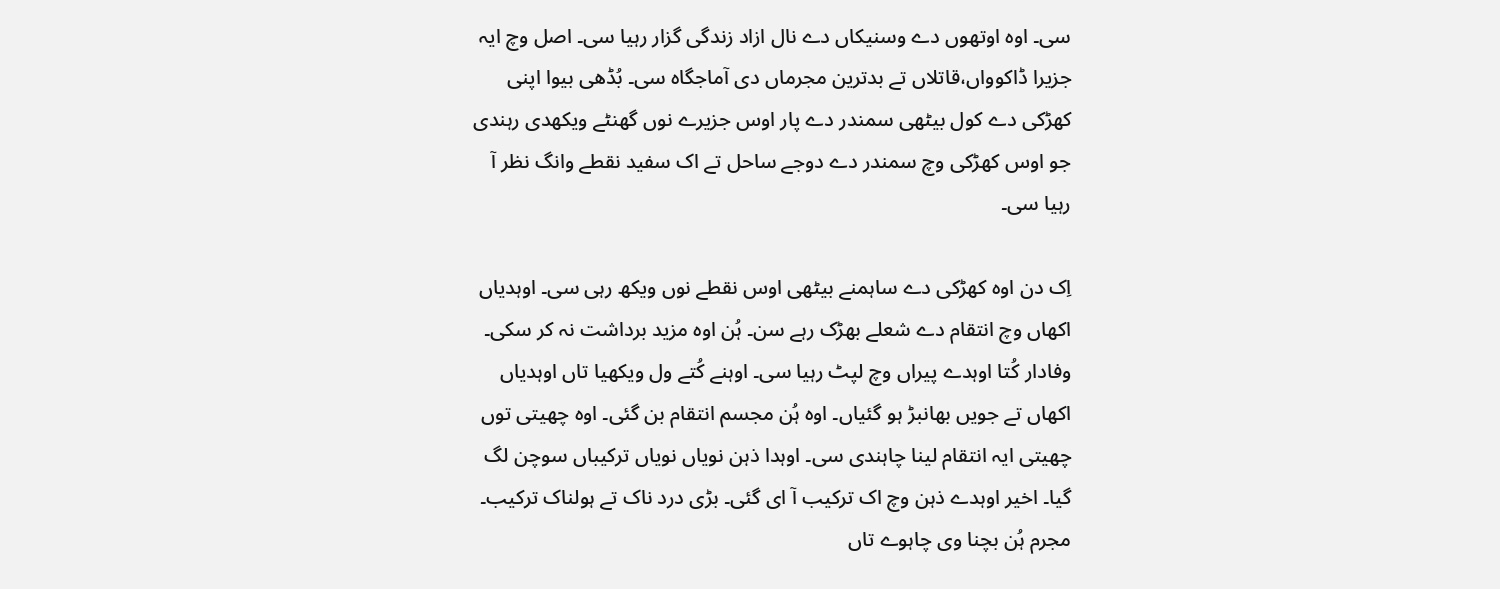سی۔ اوہ اوتھوں دے وسنیکاں دے نال ازاد زندگی گزار رہیا سی۔ اصل وچ ایہ جزیرا ڈاکوواں،قاتلاں تے بدترین مجرماں دی آماجگاہ سی۔ بُڈھی بیوا اپنی کھڑکی دے کول بیٹھی سمندر دے پار اوس جزیرے نوں گھنٹے ویکھدی رہندی جو اوس کھڑکی وچ سمندر دے دوجے ساحل تے اک سفید نقطے وانگ نظر آ رہیا سی۔

اِک دن اوہ کھڑکی دے ساہمنے بیٹھی اوس نقطے نوں ویکھ رہی سی۔ اوہدیاں اکھاں وچ انتقام دے شعلے بھڑک رہے سن۔ ہُن اوہ مزید برداشت نہ کر سکی۔ وفادار کُتا اوہدے پیراں وچ لپٹ رہیا سی۔ اوہنے کُتے ول ویکھیا تاں اوہدیاں اکھاں تے جویں بھانبڑ ہو گئیاں۔ اوہ ہُن مجسم انتقام بن گئی۔ اوہ چھیتی توں چھیتی ایہ انتقام لینا چاہندی سی۔ اوہدا ذہن نویاں نویاں ترکیباں سوچن لگ گیا۔ اخیر اوہدے ذہن وچ اک ترکیب آ ای گئی۔ بڑی درد ناک تے ہولناک ترکیب۔ مجرم ہُن بچنا وی چاہوے تاں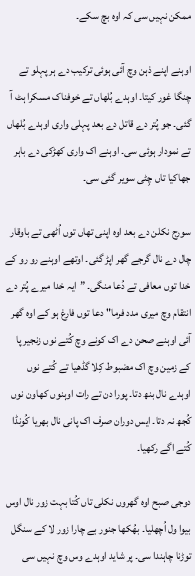ممکن نہیں سی کہ اوہ بچ سکے۔

اوہنے اپنے ذہن وچ آئی ہوئی ترکیب دے ہر پہلو تے چنگا غور کیتا۔ اوہدے بُلھاں تے خوفناک مسکرا ہٹ آ گئی۔ جو پُتر دے قاتل دے بعد پہلی واری اوہدے بُلھاں تے نمودار ہوئی سی۔ اوہنے اک واری کھڑکی دے باہر جھاکیا تاں چِٹی سویر گئی سی۔

سورج نکلن دے بعد اوہ اپنی تھاں توں اُٹھی تے باوقار چال دے نال گرجے گھر اپڑ گئی۔ اوتھے اوہنے رو رو کے خدا توں معافی تے دُعا منگی۔ ”ایہ خدا میرے پُتر دے انتقام وچ میری مدد فرما" دعا توں فارغ ہو کے اوہ گھر آئی اوہنے صحن دے اک کونے وچ کُتے نوں زنجیر پا کے زمین وچ اک مضبوط کِلا گڈھیا تے کُتے نوں اوہدے نال بنھ دتا۔ پورا دن تے رات اوہنوں کھاون نوں کُجھ نہ دتا۔ ایس دوران صرف اک پانی نال بھریا کُونڈا کُتے اگے رکھیا۔

دوجی صبح اوہ گھروں نکلی تاں کُتا بہت زور نال اوس بیوا ول اُچھلیا۔ بھُکھا جنور بے چارا زور لا کے سنگل توڑنا چاہندا سی۔ پر شاید اوہدے وس وچ نہیں سی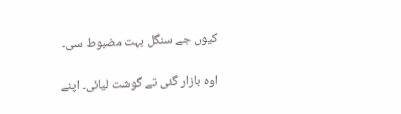کیوں جے سنگل بہت مضبوط سی۔

اوہ بازار گئی تے گوشت لیائی۔ اپنے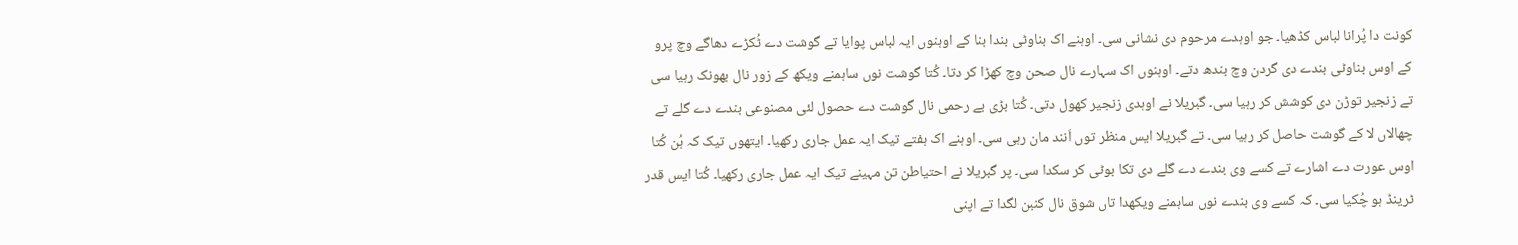کونت دا پُرانا لباس کڈھیا۔ جو اوہدے مرحوم دی نشانی سی۔ اوہنے اک بناوٹی بندا بنا کے اوہنوں ایہ لباس پوایا تے گوشت دے ٹُکڑے دھاگے وچ پرو کے اوس بناوٹی بندے دی گردن وچ بندھ دتے۔ اوہنوں اک سہارے نال صحن وچ کھڑا کر دتا۔ کُتا گوشت نوں ساہمنے ویکھ کے زور نال بھونک رہیا سی تے زنجیر توڑن دی کوشش کر رہیا سی۔ گبریلا نے اوہدی زنجیر کھول دتی۔ کُتا بڑی بے رحمی نال گوشت دے حصول لئی مصنوعی بندے دے گلے تے چھالاں لا کے گوشت حاصل کر رہیا سی۔ تے گبریلا ایس منظر توں اَنند مان رہی سی۔ اوہنے اک ہفتے تیک ایہ عمل جاری رکھیا۔ ایتھوں تیک کہ ہُن کُتا اوس عورت دے اشارے تے کسے وی بندے دے گلے دی تکا بوٹی کر سکدا سی۔ پر گبریلا نے احتیاطن تن مہینے تیک ایہ عمل جاری رکھیا۔ کُتا ایس قدر ٹرینڈ ہو چُکیا سی۔ کہ کسے وی بندے نوں ساہمنے ویکھدا تاں شوق نال کنبن لگدا تے اپنی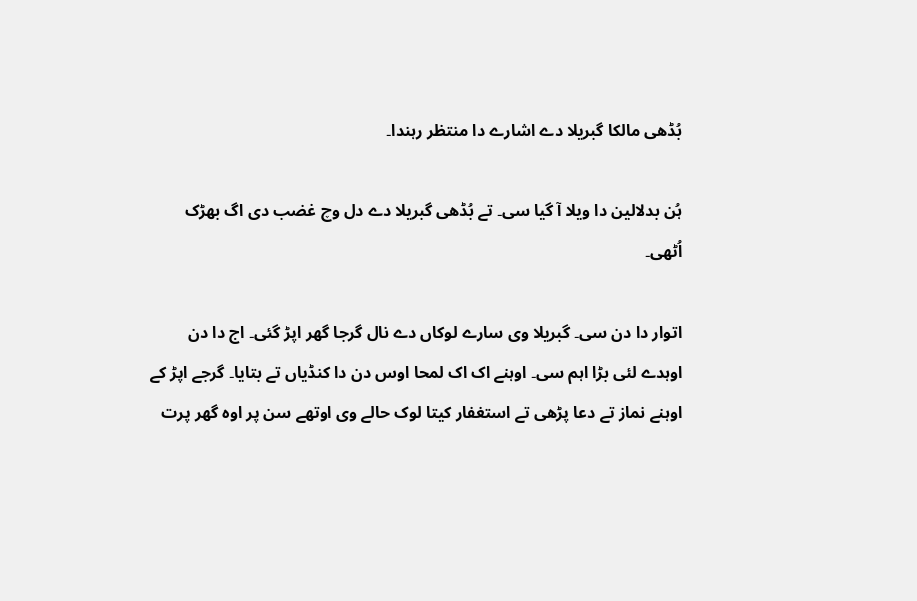بُڈھی مالکا گبریلا دے اشارے دا منتظر رہندا۔

ہُن بدلالین دا ویلا آ گیا سی۔ تے بُڈھی گبریلا دے دل وچ غضب دی اگ بھڑک اُٹھی۔

اتوار دا دن سی۔ گبریلا وی سارے لوکاں دے نال گرجا گھر اپڑ گئی۔ اج دا دن اوہدے لئی بڑا اہم سی۔ اوہنے اک اک لمحا اوس دن دا کنڈیاں تے بتایا۔ گرجے اپڑ کے اوہنے نماز تے دعا پڑھی تے استغفار کیتا لوک حالے وی اوتھے سن پر اوہ گھر پرت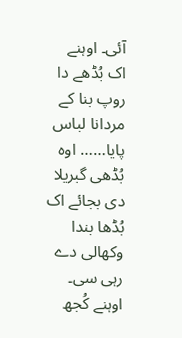آئی۔ اوہنے اک بُڈھے دا روپ بنا کے مردانا لباس پایا…… اوہ بُڈھی گبریلا دی بجائے اک بُڈھا بندا وکھالی دے رہی سی۔ اوہنے کُجھ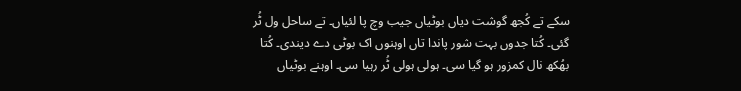سکے تے کُجھ گوشت دیاں بوٹیاں جیب وچ پا لئیاں۔ تے ساحل ول ٹُر گئی۔ کُتا جدوں بہت شور پاندا تاں اوہنوں اک بوٹی دے دیندی۔ کُتا بھُکھ نال کمزور ہو گیا سی۔ ہولی ہولی ٹُر رہیا سی۔ اوہنے بوٹیاں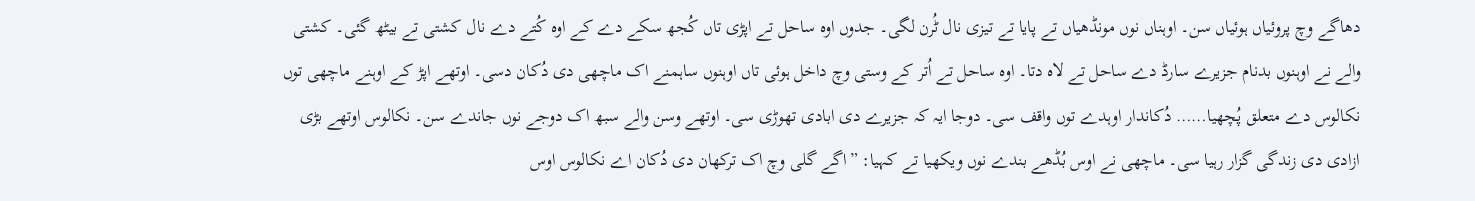دھاگے وچ پروئیاں ہوئیاں سن۔ اوہناں نوں مونڈھیاں تے پایا تے تیزی نال ٹُرن لگی۔ جدوں اوہ ساحل تے اپڑی تاں کُجھ سکے دے کے اوہ کُتے دے نال کشتی تے بیٹھ گئی۔ کشتی والے نے اوہنوں بدنام جزیرے سارڈ دے ساحل تے لاہ دتا۔ اوہ ساحل تے اُتر کے وستی وچ داخل ہوئی تاں اوہنوں ساہمنے اک ماچھی دی دُکان دسی۔ اوتھے اپڑ کے اوہنے ماچھی توں نکالوس دے متعلق پُچھیا…… دُکاندار اوہدے توں واقف سی۔ دوجا ایہ کہ جزیرے دی ابادی تھوڑی سی۔ اوتھے وسن والے سبھ اک دوجے نوں جاندے سن۔ نکالوس اوتھے بڑی ازادی دی زندگی گزار رہیا سی۔ ماچھی نے اوس بُڈھے بندے نوں ویکھیا تے کہیا: ”اگے گلی وچ اک ترکھان دی دُکان اے نکالوس اوس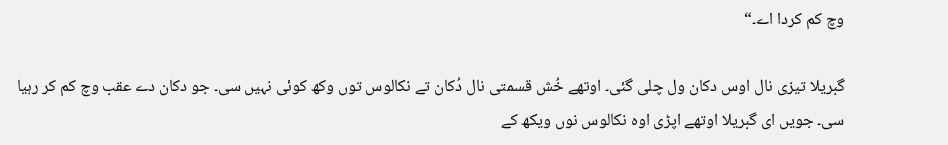وچ کم کردا اے۔“

گبریلا تیزی نال اوس دکان ول چلی گئی۔ اوتھے خُش قسمتی نال دُکان تے نکالوس توں وکھ کوئی نہیں سی۔ جو دکان دے عقب وچ کم کر رہیا سی۔ جویں ای گبریلا اوتھے اپڑی اوہ نکالوس نوں ویکھ کے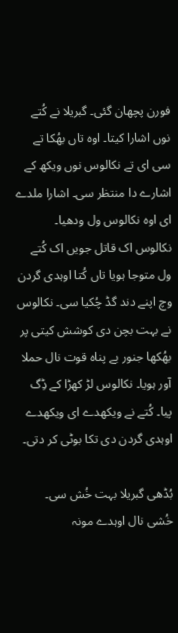فورن پچھان گئی۔ گبریلا نے کُتے نوں اشارا کیتا۔ اوہ تاں بھُکا تے سی ای تے نکالوس نوں ویکھ کے اشارے دا منتظر سی۔ اشارا ملدے ای اوہ نکالوس ول ودھیا۔ نکالوس اک قاتل جویں اک کُتے ول متوجا ہویا تاں کُتا اوہدی گردن وچ اپنے دند گڈ چُکیا سی۔ نکالوس نے بہت بچن دی کوشش کیتی پر بھُکھا جنور بے پناہ قوت نال حملا آور ہویا۔ نکالوس لڑ کھڑا کے ڈِگ پیا۔ کُتے نے ویکھدے ای ویکھدے اوہدی گردن دی تکا بوٹی کر دتی۔

بُڈھی گبریلا بہت خُش سی۔ خُشی نال اوہدے مونہ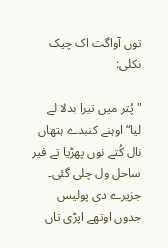توں آواگت اک چیک نکلی:

"پُتر میں تیرا بدلا لے لیا“ اوہنے کنبدے ہتھاں نال کُتے نوں پھڑیا تے فیر ساحل ول چلی گئی۔ جزیرے دی پولیس جدوں اوتھے اپڑی تاں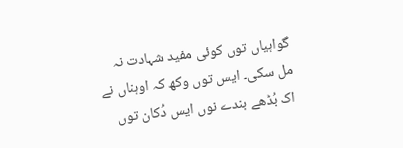گواہیاں توں کوئی مفید شہادت نہ مل سکی۔ ایس توں وکھ کہ اوہناں نے اک بُڈھے بندے نوں ایس دُکان توں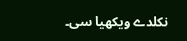نکلدے ویکھیا سی۔